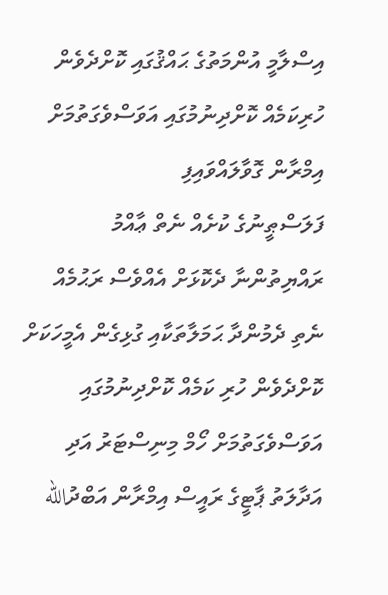އިސްލާމީ އުންމަތުގެ ޙައްޤުގައި ކޮށްދެވެން ހުރިކަމެއް ކޮށްދިނުމުގައި އަވަސްވެގަތުމަށް އިމްރާން ގޮވާލައްވައިފި
ފަލަސްޠީނުގެ ކުށެއް ނެތް ޢާއްމު ރައްޔިތުންނާ ދެކޮޅަށް އެއްވެސް ރަޙުމެއް ނެތި ދެމުންދާ ޙަމަލާތަކާއި ގުޅިގެން އެމީހަކަށް ކޮށްދެވެން ހުރި ކަމެއް ކޮށްދިނުމުގައި އަވަސްވެގަތުމަށް ހޯމް މިނިސްޓަރު އަދި އަދާލަތު ޕާޓީގެ ރައީސް އިމްރާން އަބްދުالله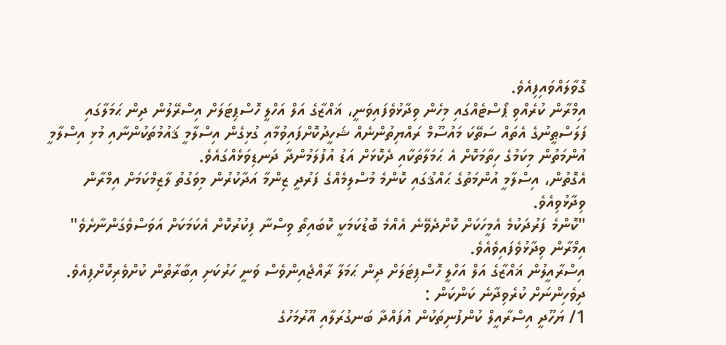ގޮވާލައްވައިފިއެވެ.
އިމްރާން ކުރެއްވި ޕޯސްޓެއްގައި މިހެން ވިދާޅުވެފައިވަނީ، ޣައްޒާގެ އަލް އަހްލީ ހޮސްޕިޓަލަށް އިސްރޭލުން ދިން ޙަމަލާގައި ފަލަސްޠީނުގެ އެތައް ސަތޭކަ މައުސޫމް ރައްޔިތުންނެއް ޝަހީދުކޮށްފައިވުމާއި ގުޅިގެން އިސްލާމީ ޤައުމުތަކުންނާއި މުޅި އިސްލާމީ އުންމަތުން މިކަމުގެ ހިތާމަކޮށް އެ ޙަމަލާތަކާއި ދެކޮޅަށް އަޑު އުފުލަމުންދާ ދަނޑިވަޅެއްގައެވެ.
އެގޮތުން، އިސްލާމީ އުންމަތުގެ ޙައްޤުގައި ކޮންމެ މުސްލިމެއްގެ ފަރުދީ ޒިންމާ އަދާކުރުން މިވަގުތު ލާޒިމްކަމަށް އިމްރާން ވިދާޅުވިއެވެ.
"ކޮންމެ ފަރުދަކުމެ އެމީހަކަށް ކޮށްދެވޭނެ އެއްމެ ބޮޑުކަމަކީ ކޮބައިތޯ ވިސްނާ ފިކުރުކޮށް އެކަމަކަށް އަވަސްވެގަންނާށެވެ" އިމްރާން ވިދާޅުވެފައިވެއެވެ.
އިސްރާއީލުން ޣައްޒާގެ އަލް އަހްލީ ހޮސްޕިޓަލަށް ދިން ޙަމަލާ ރާއްޖެއިންވެސް ވަނީ ހަރުކަށި އިބާރާތުން ކުށްވެރިކޮށްފިއެވެ.
ދިވެހިންނަށް ކުރެވިދާނެ ކަންކަން :
1/ ޔަހޫދީ އިސްރާއީލް ކުންފުނިތަކުން އުފައްދާ ބަނގުރަލާއި އޫރުމަހުގެ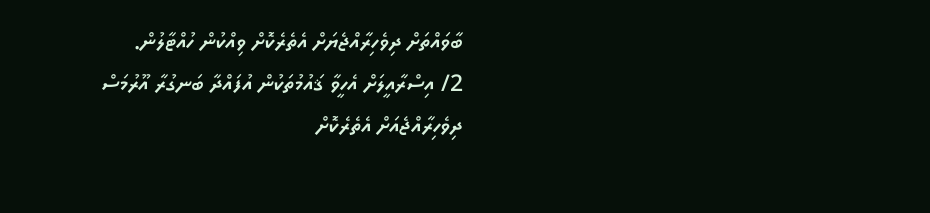ބާވައްތަށް ދިވެހިރާއްޖެޔަށް އެތެރެކޮށް ވިއްކުން ހުއްޓާލުން.
2/ އިސްރާއީލަށް އެހީވާ ޤައުމުތަކުން އުފައްދާ ބަނގުރާ އޫރުމަސް ދިވެހިރާއްޖެއަށް އެތެރެކޮށް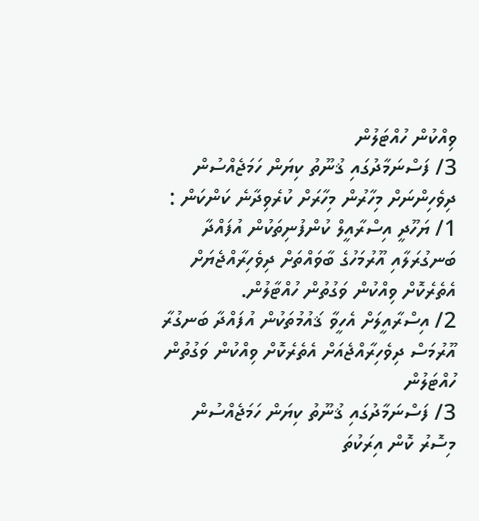ވިއްކުން ހުއްޓަލުން
3/ ފަސްނަމާދުގައި ޤުނޫތު ކިޔަން ހަމަޖެއްސުން
ދިވެހިންނަށް މިހާރުން މިހާރަށް ކުރެވިދާނެ ކަންކަން :
1/ ޔަހޫދީ އިސްރާއީލް ކުންފުނިތަކުން އުފައްދާ ބަނގުރަލާއި އޫރުމަހުގެ ބާވައްތަށް ދިވެހިރާއްޖެޔަށް އެތެރެކޮށް ވިއްކުން ވަގުތުން ހުއްޓާލުން.
2/ އިސްރާއީލަށް އެހީވާ ޤައުމުތަކުން އުފައްދާ ބަނގުރާ އޫރުމަސް ދިވެހިރާއްޖެއަށް އެތެރެކޮށް ވިއްކުން ވަގުތުން ހުއްޓަލުން
3/ ފަސްނަމާދުގައި ޤުނޫތު ކިޔަން ހަމަޖެއްސުން
މިސޮރު ކޮން އިރަކުތަ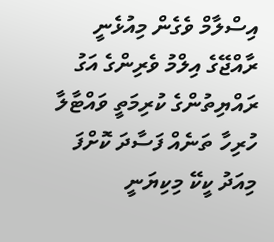އިސްލާމް ވެގެން މިއުޅެނީ
ރާއްޖޭގެ އިލްމު ވެރިންގެ އަގު ރައްޔިތުންގެ ކުރިމަތީ ވައްޓާލާ ހުރިހާ ތަނެއް ފަސާދަ ކޮށްފަ މިއަދު ކީކޭ މިކިޔަނީ